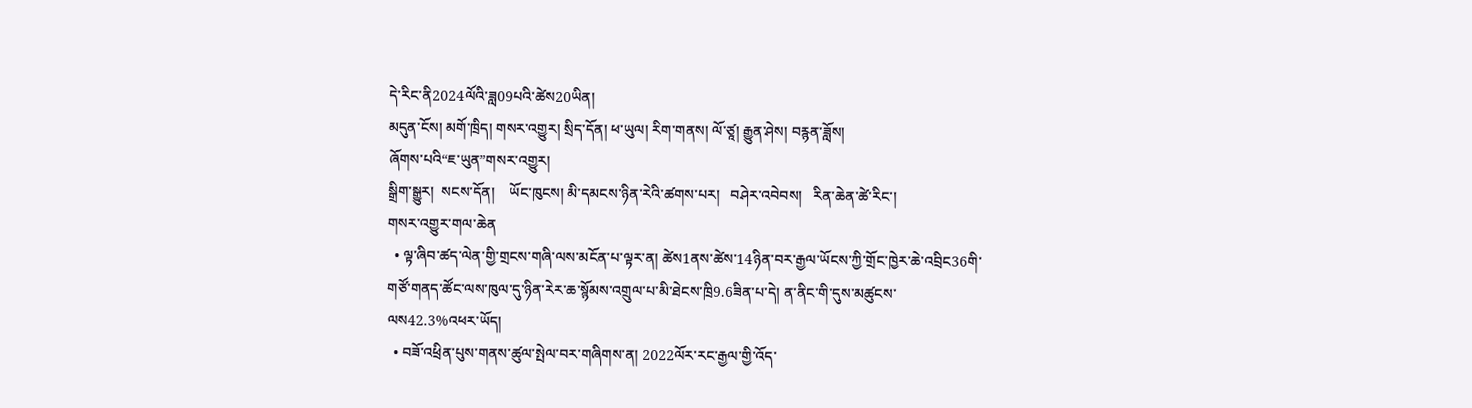དེ་རིང་ནི2024ལོའི་ཟླ09པའི་ཚེས20ཡིན།
མདུན་ངོས། མགོ་ཁྲིད། གསར་འགྱུར། སྲིད་དོན། ཕ་ཡུལ། རིག་གནས། ལོ་ཙཱ། རྒྱུན་ཤེས། བརྙན་ཟློས།
ཞོགས་པའི“ཇ་ཡུན”གསར་འགྱུར།
སྒྲིག་སྒྱུར།  སངས་དོན།    ཡོང་ཁུངས། མི་དམངས་ཉིན་རེའི་ཚགས་པར།   བཤེར་འབེབས།   རིན་ཆེན་ཚེ་རིང་།
གསར་འགྱུར་གལ་ཆེན
  • ལྟ་ཞིབ་ཚད་ལེན་གྱི་གྲངས་གཞི་ལས་མངོན་པ་ལྟར་ན། ཚེས1ནས་ཚེས་14ཉིན་བར་རྒྱལ་ཡོངས་ཀྱི་གྲོང་ཁྱེར་ཆེ་འབྲིང36གི་གཙོ་གནད་ཚོང་ལས་ཁུལ་དུ་ཉིན་རེར་ཆ་སྙོམས་འགྲུལ་པ་མི་ཐེངས་ཁྲི9.6ཟིན་པ་དེ། ན་ནིང་གི་དུས་མཚུངས་ལས42.3%འཕར་ཡོད།
  • བཟོ་འཕྲིན་པུས་གནས་ཚུལ་སྤེལ་བར་གཞིགས་ན། 2022ལོར་རང་རྒྱལ་གྱི་འོད་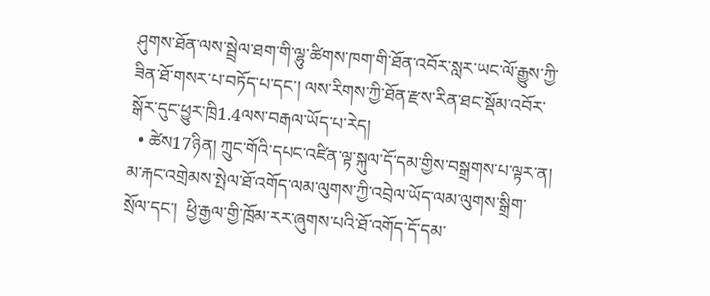ཤུགས་ཐོན་ལས་སྦྲེལ་ཐག་གི་ལྷུ་ཚིགས་ཁག་གི་ཐོན་འབོར་སླར་ཡང་ལོ་རྒྱུས་ཀྱི་ཟིན་ཐོ་གསར་པ་བཏོད་པ་དང་། ལས་རིགས་ཀྱི་ཐོན་རྫས་རིན་ཐང་སྡོམ་འབོར་སྒོར་དུང་ཕྱུར་ཁྲི1.4ལས་བརྒལ་ཡོད་པ་རེད།
  • ཚེས17ཉིན། ཀྲུང་གོའི་དཔང་འཛིན་ལྟ་སྐུལ་དོ་དམ་གྱིས་བསྒྲགས་པ་ལྟར་ན། མ་རྐང་འགྲེམས་སྤེལ་ཐོ་འགོད་ལམ་ལུགས་ཀྱི་འབྲེལ་ཡོད་ལམ་ལུགས་སྒྲིག་སྲོལ་དང་།  ཕྱི་རྒྱལ་གྱི་ཁྲོམ་རར་ཞུགས་པའི་ཐོ་འགོད་དོ་དམ་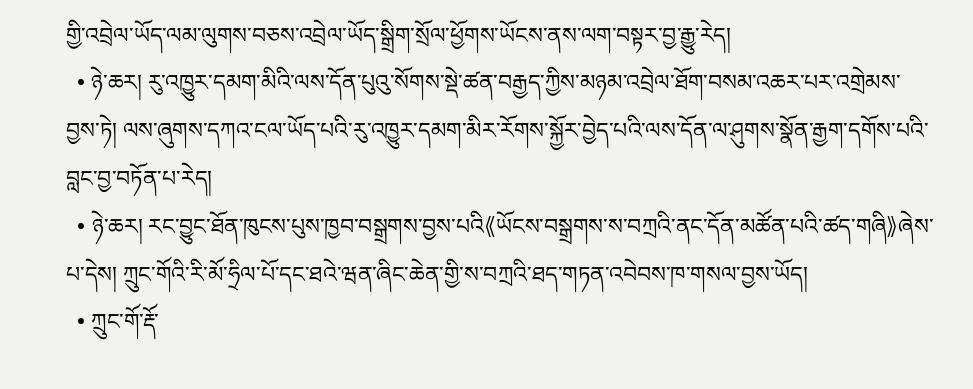གྱི་འབྲེལ་ཡོད་ལམ་ལུགས་བཅས་འབྲེལ་ཡོད་སྒྲིག་སྲོལ་ཕྱོགས་ཡོངས་ནས་ལག་བསྟར་བྱ་རྒྱུ་རེད།
  • ཉེ་ཆར། རུ་འཁྱུར་དམག་མིའི་ལས་དོན་པུའུ་སོགས་སྡེ་ཚན་བརྒྱད་ཀྱིས་མཉམ་འབྲེལ་ཐོག་བསམ་འཆར་པར་འགྲེམས་བྱས་ཏེ། ལས་ཞུགས་དཀའ་ངལ་ཡོད་པའི་རུ་འཁྱུར་དམག་མིར་རོགས་སྐྱོར་བྱེད་པའི་ལས་དོན་ལ་ཤུགས་སྣོན་རྒྱག་དགོས་པའི་བླང་བྱ་བཏོན་པ་རེད།
  • ཉེ་ཆར། རང་བྱུང་ཐོན་ཁུངས་པུས་ཁྱབ་བསྒྲགས་བྱས་པའི《ཡོངས་བསྒྲགས་ས་བཀྲའི་ནང་དོན་མཚོན་པའི་ཚད་གཞི》ཞེས་པ་དེས། ཀྲུང་གོའི་རི་མོ་ཧྲིལ་པོ་དང་ཐའེ་ཝན་ཞིང་ཆེན་གྱི་ས་བཀྲའི་ཐད་གཏན་འབེབས་ཁ་གསལ་བྱས་ཡོད།
  • ཀྲུང་གོ་རྡོ་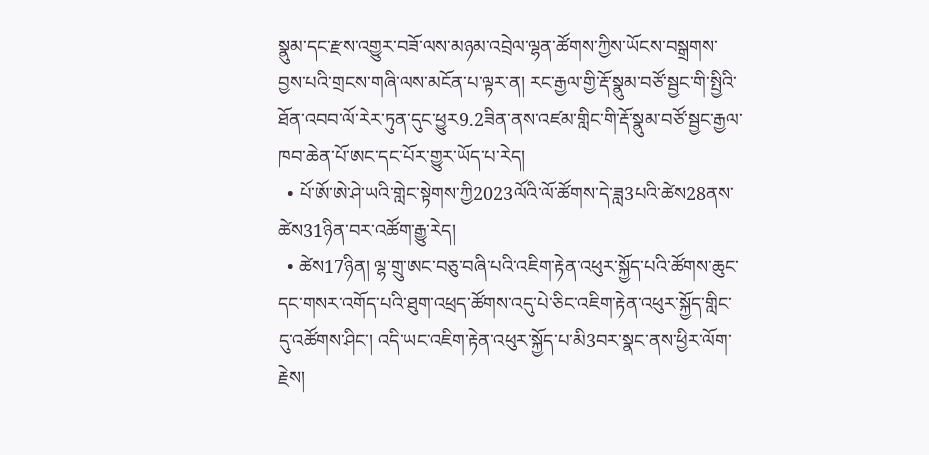སྣུམ་དང་རྫས་འགྱུར་བཟོ་ལས་མཉམ་འབྲེལ་ལྷན་ཚོགས་ཀྱིས་ཡོངས་བསྒྲགས་བྱས་པའི་གྲངས་གཞི་ལས་མངོན་པ་ལྟར་ན། རང་རྒྱལ་གྱི་རྡོ་སྣུམ་བཙོ་སྦྱང་གི་སྤྱིའི་ཐོན་འབབ་ལོ་རེར་ཏུན་དུང་ཕྱུར9.2ཟིན་ནས་འཛམ་གླིང་གི་རྡོ་སྣུམ་བཙོ་སྦྱང་རྒྱལ་ཁབ་ཆེན་པོ་ཨང་དང་པོར་གྱུར་ཡོད་པ་རེད།
  • པོ་ཨོ་ཨེ་ཤེ་ཡའི་གླེང་སྟེགས་ཀྱི2023ལོའི་ལོ་ཚོགས་དེ་ཟླ3པའི་ཚེས28ནས་ཚེས31ཉིན་བར་འཚོག་རྒྱུ་རེད།
  • ཚེས17ཉིན། ལྷ་གྲུ་ཨང་བཅུ་བཞི་པའི་འཇིག་རྟེན་འཕུར་སྐྱོད་པའི་ཚོགས་ཆུང་དང་གསར་འགོད་པའི་ཐུག་འཕྲད་ཚོགས་འདུ་པེ་ཅིང་འཇིག་རྟེན་འཕུར་སྐྱོད་གླིང་དུ་འཚོགས་ཤིང་། འདི་ཡང་འཇིག་རྟེན་འཕུར་སྐྱོད་པ་མི3བར་སྣང་ནས་ཕྱིར་ལོག་རྗེས།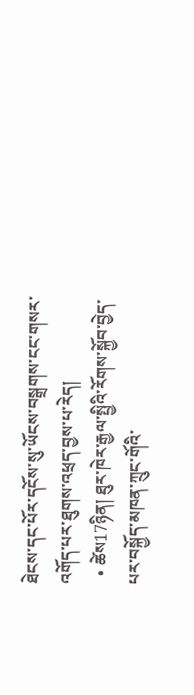ཐེངས་དང་པོར་དངོས་སུ་ཡོངས་བསྒྲགས་ངང་གསར་འགོད་པར་ཐུགས་འཕྲད་བྱས་པ་རེད།
  • ཚེས17ཉིན། ཐུར་ཁེར་རྒྱལ་སྤྱིའི་རོགས་སྐྱོབ་བྱེད་པར་བསྐྱོད་མཁན་ཀྲུང་གོའི་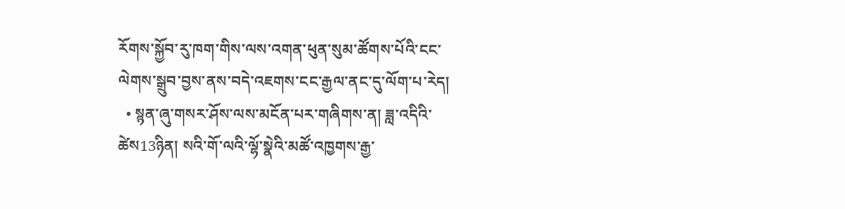རོགས་སྐྱོབ་རུ་ཁག་གིས་ལས་འགན་ཕུན་སུམ་ཚོགས་པོའི་ངང་ལེགས་སྒྲུབ་བྱས་ནས་བདེ་འཇགས་ངང་རྒྱལ་ནང་དུ་ལོག་པ་རེད།
  • སྙན་ཞུ་གསར་ཤོས་ལས་མངོན་པར་གཞིགས་ན། ཟླ་འདིའི་ཚེས13ཉིན། སའི་གོ་ལའི་ལྷོ་སྣེའི་མཚོ་འཁྱགས་རྒྱ་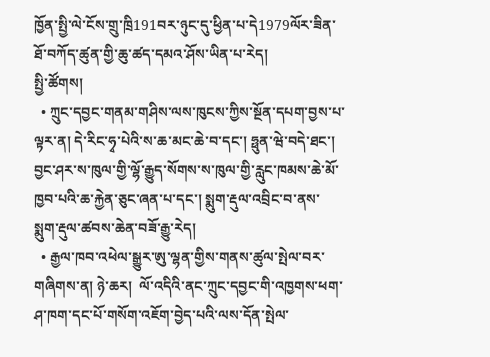ཁྱོན་སྤྱི་ལེ་ངོས་གྲུ་ཁྲི191བར་ཉུང་དུ་ཕྱིན་པ་དེ1979ལོར་ཟིན་ཐོ་བཀོད་ཚུན་གྱི་ཆུ་ཚད་དམའ་ཤོས་ཡིན་པ་རེད།
སྤྱི་ཚོགས།
  • ཀྲུང་དབྱང་གནམ་གཤིས་ལས་ཁུངས་ཀྱིས་སྔོན་དཔག་བྱས་པ་ལྟར་ན། དེ་རིང་ཧྭ་པེའི་ས་ཆ་མང་ཆེ་བ་དང་། ཧྥུན་ཝེ་བདེ་ཐང་། བྱང་ཤར་ས་ཁུལ་གྱི་ལྷོ་རྒྱུད་སོགས་ས་ཁུལ་གྱི་རླུང་ཁམས་ཆེ་མོ་ཁྱབ་པའི་ཆ་རྐྱེན་ཅུང་ཞན་པ་དང་། སྨུག་རྡུལ་འབྲིང་བ་ནས་སྨུག་རྡུལ་ཚབས་ཆེན་བཟོ་རྒྱུ་རེད།
  • རྒྱལ་ཁབ་འཕེལ་སྒྱུར་ཨུ་ལྷན་གྱིས་གནས་ཚུལ་སྤེལ་བར་གཞིགས་ན། ཉེ་ཆར།  ལོ་འདིའི་ནང་ཀྲུང་དབྱང་གི་འཁྱགས་ཕག་ཤ་ཁག་དང་པོ་གསོག་འཇོག་བྱེད་པའི་ལས་དོན་སྤེལ་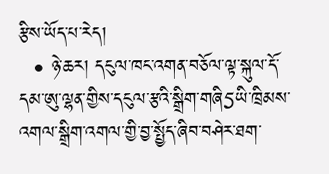རྩིས་ཡོད་པ་རེད།
  • ཉེ་ཆར། དངུལ་ཁང་འགན་བཅོལ་ལྟ་སྐུལ་དོ་དམ་ཨུ་ལྷན་གྱིས་དངུལ་རྩའི་སྒྲིག་གཞི5ཡི་ཁྲིམས་འགལ་སྒྲིག་འགལ་གྱི་བྱ་སྤྱོད་ཞིབ་བཤེར་ཐག་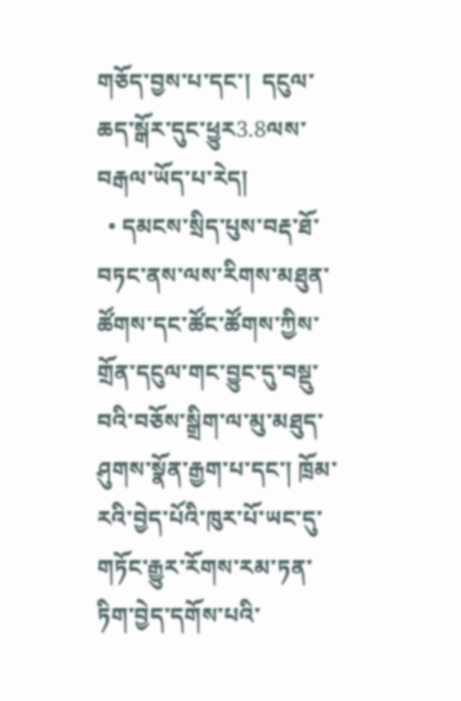གཅོད་བྱས་པ་དང་།  དངུལ་ཆད་སྒོར་དུང་ཕྱུར3.8ལས་བརྒལ་ཡོད་པ་རེད།
  • དམངས་སྲིད་པུས་བརྡ་ཐོ་བཏང་ནས་ལས་རིགས་མཐུན་ཚོགས་དང་ཚོང་ཚོགས་ཀྱིས་གྲོན་དངུལ་གང་བྱུང་དུ་བསྡུ་བའི་བཅོས་སྒྲིག་ལ་མུ་མཐུད་ཤུགས་སྣོན་རྒྱག་པ་དང་། ཁྲོམ་རའི་བྱེད་པོའི་ཁུར་པོ་ཡང་དུ་གཏོང་རྒྱུར་རོགས་རམ་ཏན་ཏིག་བྱེད་དགོས་པའི་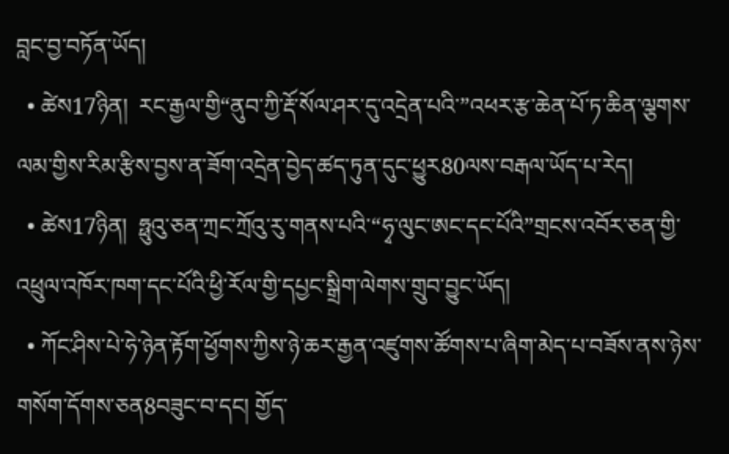བླང་བྱ་བཏོན་ཡོད།
  • ཚེས17ཉིན།  རང་རྒྱལ་གྱི“ནུབ་ཀྱི་རྡོ་སོལ་ཤར་དུ་འདྲེན་པའི་”འཕར་རྩ་ཆེན་པོ་ཏ་ཆིན་ལྕགས་ལམ་གྱིས་རིམ་རྩིས་བྱས་ན་ཟོག་འདྲེན་བྱེད་ཚད་ཏུན་དུང་ཕྱུར80ལས་བརྒལ་ཡོད་པ་རེད།
  • ཚེས17ཉིན།  ཧྥུའུ་ཅན་ཀྲང་ཀྲོའུ་རུ་གནས་པའི་“ཧྭ་ལུང་ཨང་དང་པོའི”གྲངས་འབོར་ཅན་གྱི་འཕྲུལ་འཁོར་ཁག་དང་པོའི་ཕྱི་རོལ་གྱི་དཔྱང་སྒྲིག་ལེགས་གྲུབ་བྱུང་ཡོད།
  • ཀོང་ཤིས་པེ་ཧེ་ཉེན་རྟོག་ཕྱོགས་ཀྱིས་ཉེ་ཆར་རྒྱན་འཛུགས་ཚོགས་པ་ཞིག་མེད་པ་བཟོས་ནས་ཉེས་གསོག་དོགས་ཅན8བཟུང་བ་དང། གྱོད་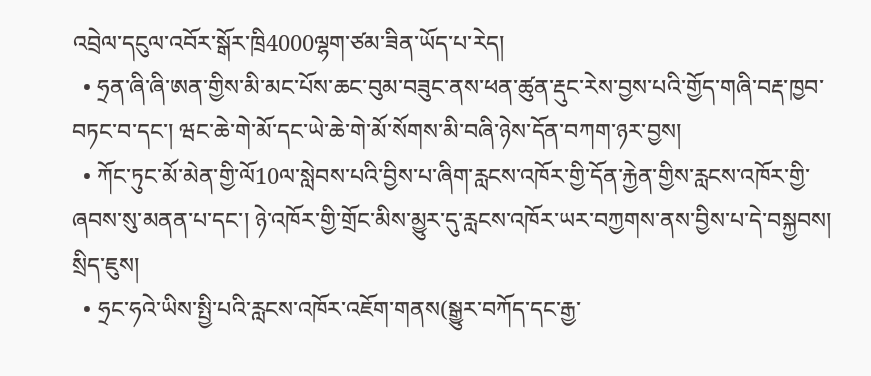འབྲེལ་དངུལ་འབོར་སྒོར་ཁྲི4000ལྷག་ཙམ་ཟིན་ཡོད་པ་རེད།
  • ཧྲན་ཞི་ཞི་ཨན་གྱིས་མི་མང་པོས་ཆང་བུམ་བཟུང་ནས་ཕན་ཚུན་རྡུང་རེས་བྱས་པའི་གྱོད་གཞི་བརྡ་ཁྱབ་བཏང་བ་དང་། ཝང་ཆེ་གེ་མོ་དང་ཡེ་ཆེ་གེ་མོ་སོགས་མི་བཞི་ཉེས་དོན་བཀག་ཉར་བྱས།
  • ཀོང་ཏུང་མོ་མེན་གྱི་ལོ10ལ་སླེབས་པའི་བྱིས་པ་ཞིག་རླངས་འཁོར་གྱི་དོན་རྐྱེན་གྱིས་རླངས་འཁོར་གྱི་ཞབས་སུ་མནན་པ་དང་། ཉེ་འཁོར་གྱི་གྲོང་མིས་མྱུར་དུ་རླངས་འཁོར་ཡར་བཀྱགས་ནས་བྱིས་པ་དེ་བསྐྱབས།
སྲིད་ཇུས།
  • ཧྲང་ཧའེ་ཡིས་སྤྱི་པའི་རླངས་འཁོར་འཇོག་གནས(སྒྱུར་བཀོད་དང་རྒྱ་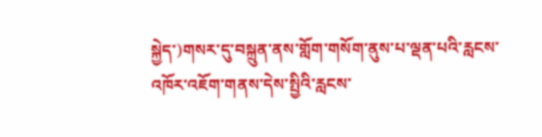སྐྱེད་)གསར་དུ་བསྐྲུན་ནས་གློག་གསོག་ནུས་པ་ལྡན་པའི་རླངས་འཁོར་འཇོག་གནས་དེས་སྤྱིའི་རླངས་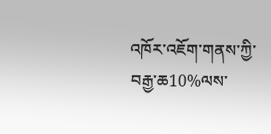འཁོར་འཇོག་གནས་ཀྱི་བརྒྱ་ཆ10%ལས་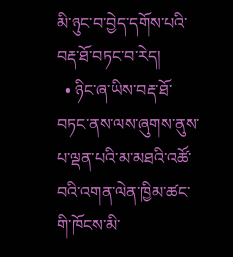མི་ཉུང་བ་བྱེད་དགོས་པའི་བརྡ་ཐོ་བཏང་བ་རེད།
  • ཉིང་ཞ་ཡིས་བརྡ་ཐོ་བཏང་ནས་ལས་ཞུགས་ནུས་པ་ལྡན་པའི་མ་མཐའི་འཚོ་བའི་འགན་ལེན་ཁྱིམ་ཚང་གི་ཁོངས་མི་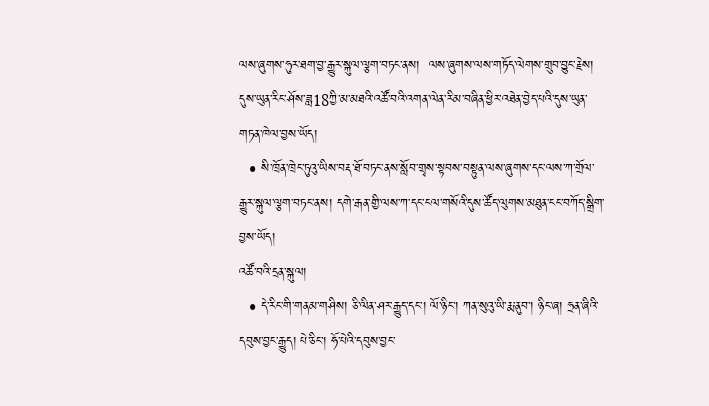ལས་ཞུགས་ཧུར་ཐག་བྱ་རྒྱུར་སྐུལ་ལྕག་བཏང་ནས།  ལས་ཞུགས་ལས་གཏོད་ལེགས་གྲུབ་བྱུང་རྗེས།  དུས་ཡུན་རིང་ཤོས་ཟླ18ཀྱི་མ་མཐའི་འཚོ་བའི་འགན་ལེན་རིམ་བཞིན་ཕྱིར་འཐེན་བྱེད་པའི་དུས་ཡུན་གཏན་ཁེལ་བྱས་ཡོད།
  • སི་ཁྲོན་ཁྲེང་ཏུའུ་ཡིས་བརྡ་ཐོ་བཏང་ནས་སློབ་གྲྭས་སྟབས་བསྟུན་ལས་ཞུགས་དང་ལས་ཀ་གྲོལ་རྒྱུར་སྐུལ་ལྕག་བཏང་ནས། དགེ་རྒན་གྱི་ལས་ཀ་དང་ངལ་གསོའི་དུས་ཚོད་ལུགས་མཐུན་ངང་བཀོད་སྒྲིག་བྱས་ཡོད།
འཚོ་བའི་དྲན་སྐུལ།
  • དེ་རིང་གི་གནམ་གཤིས། ཅི་ལིན་ཤར་རྒྱུད་དང་། ལོ་ཉིང་། ཀན་སུའུ་ཡི་རྨ་ནུབ་། ཉིང་ཞ། ཧྲན་ཞིའི་དབུས་བྱང་རྒྱུད། པེ་ཅིང་། ཧོ་པེའི་དབུས་བྱང་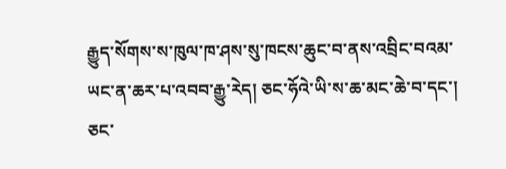རྒྱུད་སོགས་ས་ཁུལ་ཁ་ཤས་སུ་ཁངས་ཆུང་བ་ནས་འབྲིང་བའམ་ཡང་ན་ཆར་པ་འབབ་རྒྱུ་རེད། ཅང་ཧོའེ་ཡི་ས་ཆ་མང་ཆེ་བ་དང་། ཅང་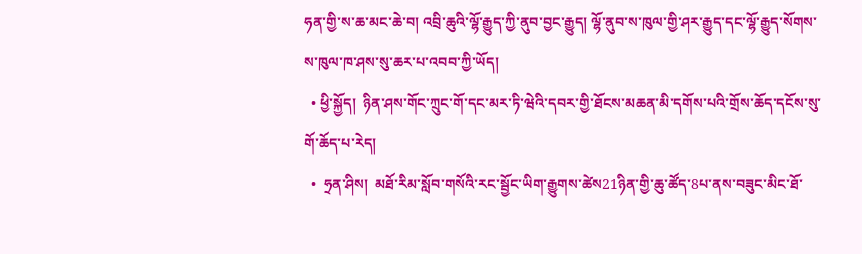ཧན་གྱི་ས་ཆ་མང་ཆེ་བ། འབྲི་ཆུའི་ལྷོ་རྒྱུད་ཀྱི་ནུབ་བྱང་རྒྱུད། ལྷོ་ནུབ་ས་ཁུལ་གྱི་ཤར་རྒྱུད་དང་ལྷོ་རྒྱུད་སོགས་ས་ཁུལ་ཁ་ཤས་སུ་ཆར་པ་འབབ་ཀྱི་ཡོད།
  • ཕྱི་སྐྱོད།  ཉིན་ཤས་གོང་ཀྲུང་གོ་དང་མར་ཏི་ཝེའི་དབར་གྱི་ཐོངས་མཆན་མི་དགོས་པའི་གྲོས་ཆོད་དངོས་སུ་གོ་ཆོད་པ་རེད།
  •  ཧྲན་ཤིས།  མཐོ་རིམ་སློབ་གསོའི་རང་སྦྱོང་ཡིག་རྒྱུགས་ཚེས21ཉིན་གྱི་ཆུ་ཚོད་8པ་ནས་བཟུང་མིང་ཐོ་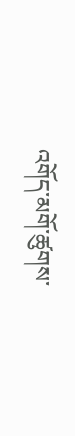འགོད་མགོ་ཚུགས་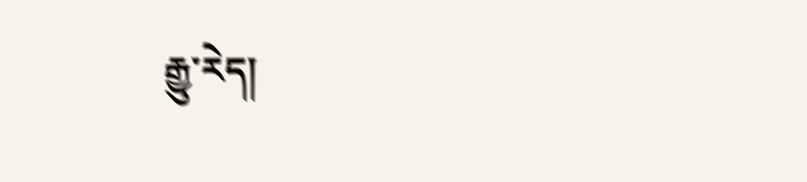རྒྱུ་རེད།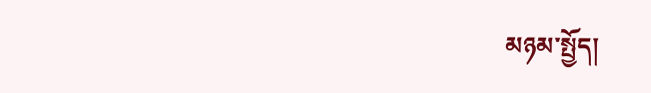མཉམ་སྤྱོད།